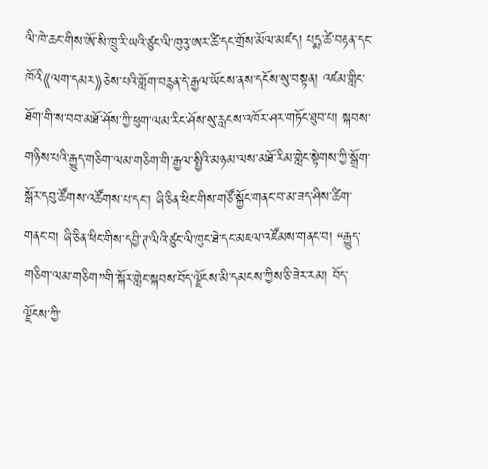ལི་ཁེ་ཆང་གིས་ཨོ་སི་ཁྲུ་རི་ཡའི་ཙུང་ལི་ཁུའུ་ཨར་ཚི་དང་གྲོས་མོལ་མཛད། པདྨ་ཚེ་བརྟན་དང་ཁོའི《ལག་དམར》ཅེས་པའི་གློག་བརྙན་དེ་རྒྱལ་ཡོངས་ནས་དངོས་སུ་བསྟན། འཛམ་གླིང་ཐོག་གི་ས་བབ་མཐོ་ཤོས་ཀྱི་ཕུག་ལམ་རིང་ཤོས་སུ་རླངས་འཁོར་ཤར་གཏོང་ཐུབ་པ། སྐབས་གཉིས་པའི་རྒྱུད་གཅིག་ལམ་གཅིག་གི་རྒྱལ་སྤྱིའི་མཉམ་ལས་མཐོ་རིམ་གླེང་སྟེགས་ཀྱི་སྒྲོག་སྒོར་དབུ་ཚོགས་འཚོགས་པ་དང་། ཞི་ཅིན་ཕིང་གིས་གཙོ་སྐྱོང་གནང་བ་མ་ཟད་ཤིས་ཚིག་གནང་བ། ཞི་ཅིན་ཕིང་གིས་དབྱི་ཊ་ལིའི་ཙུང་ལི་ཁུང་ཐེ་དང་མཇལ་འཛོམས་གནང་བ། “རྒྱུད་གཅིག་ལམ་གཅིག”གི་སྐོར་གླེང་སྐབས་བོད་ལྗོངས་མི་དམངས་ཀྱིས་ཅི་ཟེར་རམ། བོད་ལྗོངས་ཀྱི་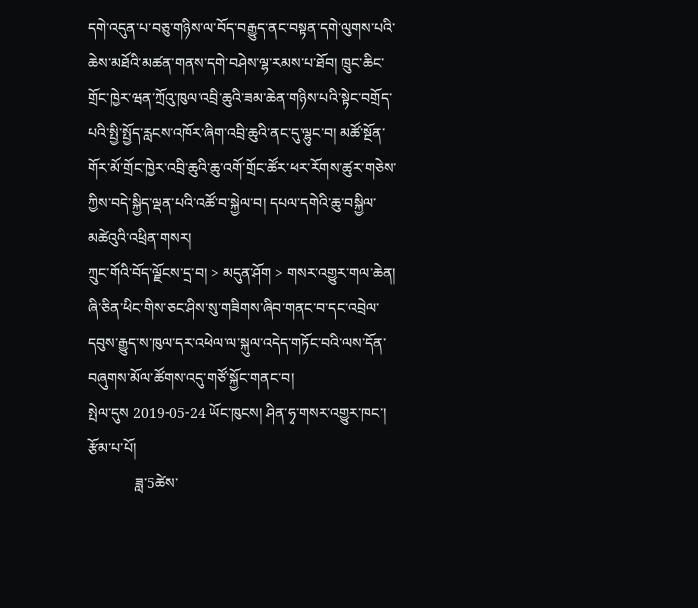དགེ་འདུན་པ་བཅུ་གཉིས་ལ་བོད་བརྒྱུད་ནང་བསྟན་དགེ་ལུགས་པའི་ཆེས་མཐོའི་མཚན་གནས་དགེ་བཤེས་ལྷ་རམས་པ་ཐོབ། ཁྲུང་ཆིང་གྲོང་ཁྱེར་ཝན་ཀྲོའུ་ཁུལ་འབྲི་ཆུའི་ཟམ་ཆེན་གཉིས་པའི་སྟེང་བགྲོད་པའི་སྤྱི་སྤྱོད་རླངས་འཁོར་ཞིག་འབྲི་ཆུའི་ནང་དུ་ལྷུང་བ། མཚོ་སྔོན་གོར་མོ་གྲོང་ཁྱེར་འབྲི་ཆུའི་ཆུ་འགོ་གྲོང་ཚོར་ཕར་རོགས་ཚུར་གཅེས་ཀྱིས་བདེ་སྐྱིད་ལྡན་པའི་འཚོ་བ་སྐྱེལ་བ། དཔལ་དགེའི་ཆུ་བསྐྱིལ་མཚེའུའི་འཕྲིན་གསར།
ཀྲུང་གོའི་བོད་ལྗོངས་དྲ་བ། > མདུན་ཤོག > གསར་འགྱུར་གལ་ཆེན།
ཞི་ཅིན་ཕིང་གིས་ཅང་ཤིས་སུ་གཟིགས་ཞིབ་གནང་བ་དང་འབྲེལ་དབུས་རྒྱུད་ས་ཁུལ་དར་འཕེལ་ལ་སྐུལ་འདེད་གཏོང་བའི་ལས་དོན་བཞུགས་མོལ་ཚོགས་འདུ་གཙོ་སྐྱོང་གནང་བ།
སྤེལ་དུས 2019-05-24 ཡོང་ཁུངས། ཤིན་ཧྭ་གསར་འགྱུར་ཁང་། རྩོམ་པ་པོ།
             ཟླ་5ཚེས་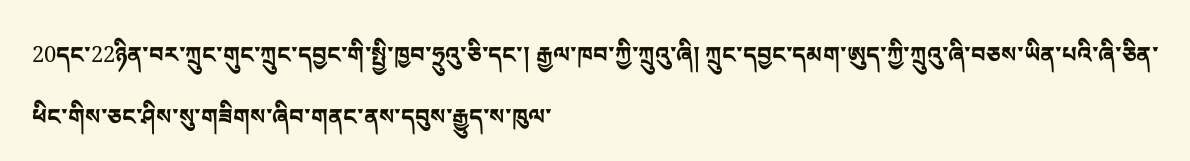20དང་22ཉིན་བར་ཀྲུང་གུང་ཀྲུང་དབྱང་གི་སྤྱི་ཁྱབ་ཧྲུའུ་ཅི་དང་། རྒྱལ་ཁབ་ཀྱི་ཀྲུའུ་ཞི། ཀྲུང་དབྱང་དམག་ཨུད་ཀྱི་ཀྲུའུ་ཞི་བཅས་ཡིན་པའི་ཞི་ཅིན་ཕིང་གིས་ཅང་ཤིས་སུ་གཟིགས་ཞིབ་གནང་ནས་དབུས་རྒྱུད་ས་ཁུལ་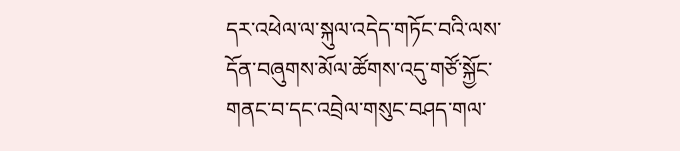དར་འཕེལ་ལ་སྐུལ་འདེད་གཏོང་བའི་ལས་དོན་བཞུགས་མོལ་ཚོགས་འདུ་གཙོ་སྐྱོང་གནང་བ་དང་འབྲེལ་གསུང་བཤད་གལ་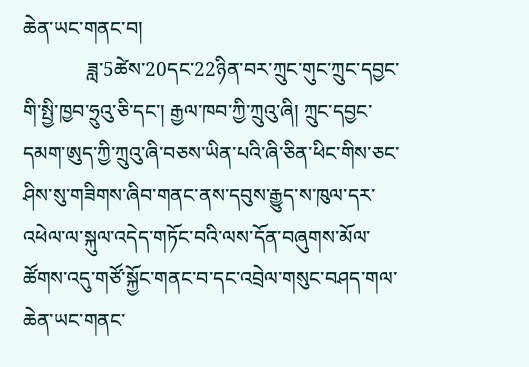ཆེན་ཡང་གནང་བ།
             ཟླ་5ཚེས་20དང་22ཉིན་བར་ཀྲུང་གུང་ཀྲུང་དབྱང་གི་སྤྱི་ཁྱབ་ཧྲུའུ་ཅི་དང་། རྒྱལ་ཁབ་ཀྱི་ཀྲུའུ་ཞི། ཀྲུང་དབྱང་དམག་ཨུད་ཀྱི་ཀྲུའུ་ཞི་བཅས་ཡིན་པའི་ཞི་ཅིན་ཕིང་གིས་ཅང་ཤིས་སུ་གཟིགས་ཞིབ་གནང་ནས་དབུས་རྒྱུད་ས་ཁུལ་དར་འཕེལ་ལ་སྐུལ་འདེད་གཏོང་བའི་ལས་དོན་བཞུགས་མོལ་ཚོགས་འདུ་གཙོ་སྐྱོང་གནང་བ་དང་འབྲེལ་གསུང་བཤད་གལ་ཆེན་ཡང་གནང་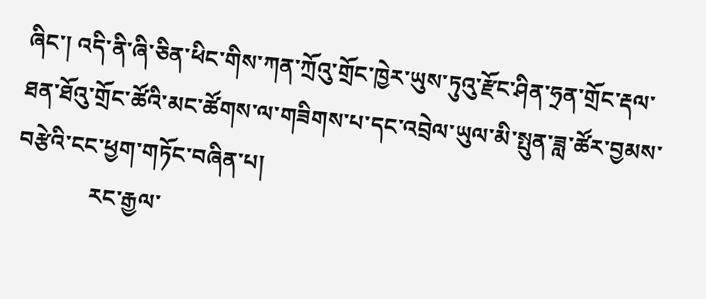ཞིང་། འདི་ནི་ཞི་ཅིན་ཕིང་གིས་ཀན་ཀྲོའུ་གྲོང་ཁྱེར་ཡུས་ཏུའུ་རྫོང་ཤིན་ཧྲན་གྲོང་རྡལ་ཐན་ཐོའུ་གྲོང་ཚོའི་མང་ཚོགས་ལ་གཟིགས་པ་དང་འབྲེལ་ཡུལ་མི་སྤུན་ཟླ་ཚོར་བྱམས་བརྩེའི་ངང་ཕྱག་གཏོང་བཞིན་པ།
             རང་རྒྱལ་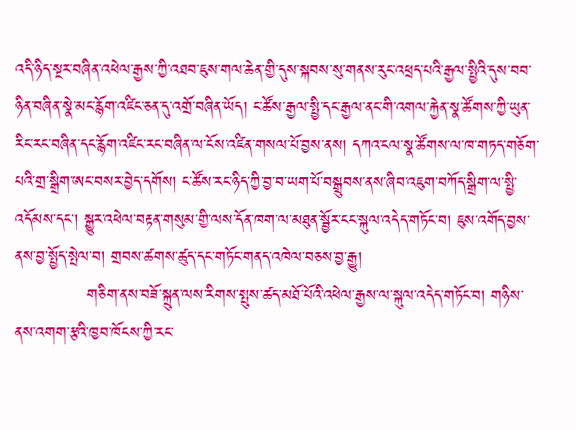འདི་ཉིད་སྔར་བཞིན་འཕེལ་རྒྱས་ཀྱི་འཐབ་ཇུས་གལ་ཆེན་གྱི་དུས་སྐབས་སུ་གནས་རུང་འཕྲད་པའི་རྒྱལ་སྤྱིའི་དུས་བབ་ཉིན་བཞིན་སྣེ་མང་རྙོག་འཛིང་ཅན་དུ་འགྲོ་བཞིན་ཡོད། ང་ཚོས་རྒྱལ་སྤྱི་དང་རྒྱལ་ནང་གི་འགལ་རྐྱེན་སྣ་ཚོགས་ཀྱི་ཡུན་རིང་རང་བཞིན་དང་རྙོག་འཛིང་རང་བཞིན་ལ་ངོས་འཛིན་གསལ་པོ་བྱས་ནས། དཀའ་ངལ་སྣ་ཚོགས་ལ་ཁ་གཏད་གཅོག་པའི་གྲ་སྒྲིག་ཨང་བསར་བྱེད་དགོས། ང་ཚོས་རང་ཉིད་ཀྱི་བྱ་བ་ཡག་པོ་བསྒྲུབས་ནས་ཞིབ་འཇུག་བཀོད་སྒྲིག་ལ་སྤྱི་འདོམས་དང་། སྒྱུར་འཕེལ་བརྟན་གསུམ་གྱི་ལས་དོན་ཁག་ལ་མཐུན་སྦྱོར་ངང་སྐུལ་འདེད་གཏོང་བ། ཇུས་འགོད་བྱས་ནས་བྱ་སྤྱོད་སྤེལ་བ། གྲབས་ཚགས་ཚུད་དང་གཏོང་གནད་འཁེལ་བཅས་བྱ་རྒྱུ།
             གཅིག་ནས་བཟོ་སྐྲུན་ལས་རིགས་སྤུས་ཚད་མཐོ་པོའི་འཕེལ་རྒྱས་ལ་སྐུལ་འདེད་གཏོང་བ། གཉིས་ནས་འགག་རྩའི་ཁྱབ་ཁོངས་ཀྱི་རང་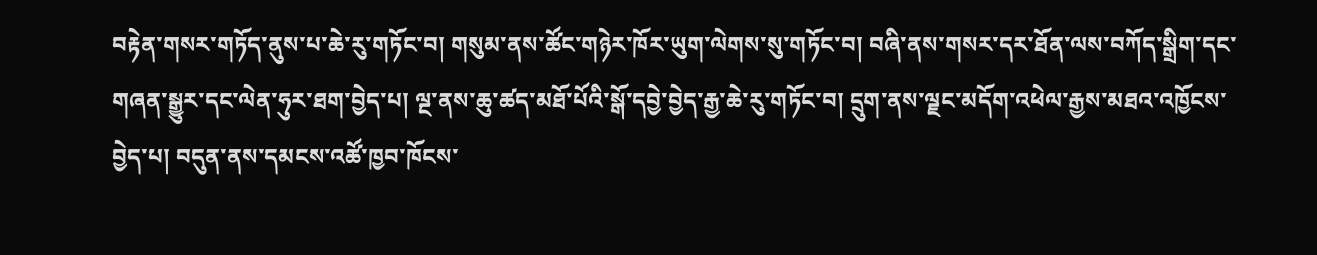བརྟེན་གསར་གཏོད་ནུས་པ་ཆེ་རུ་གཏོང་བ། གསུམ་ནས་ཚོང་གཉེར་ཁོར་ཡུག་ལེགས་སུ་གཏོང་བ། བཞི་ནས་གསར་དར་ཐོན་ལས་བཀོད་སྒྲིག་དང་གཞན་སྒྱུར་དང་ལེན་ཧུར་ཐག་བྱེད་པ། ལྔ་ནས་ཆུ་ཚད་མཐོ་པོའི་སྒོ་དབྱེ་བྱེད་རྒྱ་ཆེ་རུ་གཏོང་བ། དྲུག་ནས་ལྗང་མདོག་འཕེལ་རྒྱས་མཐའ་འཁྱོངས་བྱེད་པ། བདུན་ནས་དམངས་འཚོ་ཁྱབ་ཁོངས་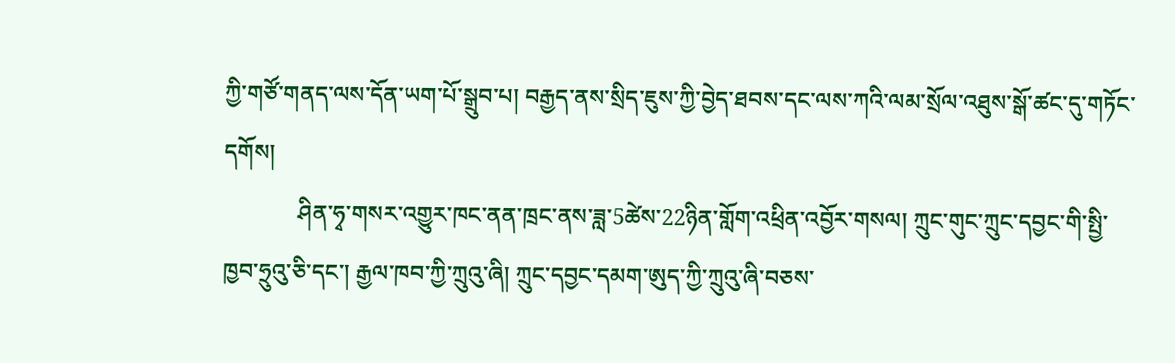ཀྱི་གཙོ་གནད་ལས་དོན་ཡག་པོ་སྒྲུབ་པ། བརྒྱད་ནས་སྲིད་ཇུས་ཀྱི་བྱེད་ཐབས་དང་ལས་ཀའི་ལམ་སྲོལ་འཐུས་སྒོ་ཚང་དུ་གཏོང་དགོས།
             ཤིན་ཧྭ་གསར་འགྱུར་ཁང་ནན་ཁྲང་ནས་ཟླ་5ཚེས་22ཉིན་གློག་འཕྲིན་འབྱོར་གསལ། ཀྲུང་གུང་ཀྲུང་དབྱང་གི་སྤྱི་ཁྱབ་ཧྲུའུ་ཅི་དང་། རྒྱལ་ཁབ་ཀྱི་ཀྲུའུ་ཞི། ཀྲུང་དབྱང་དམག་ཨུད་ཀྱི་ཀྲུའུ་ཞི་བཅས་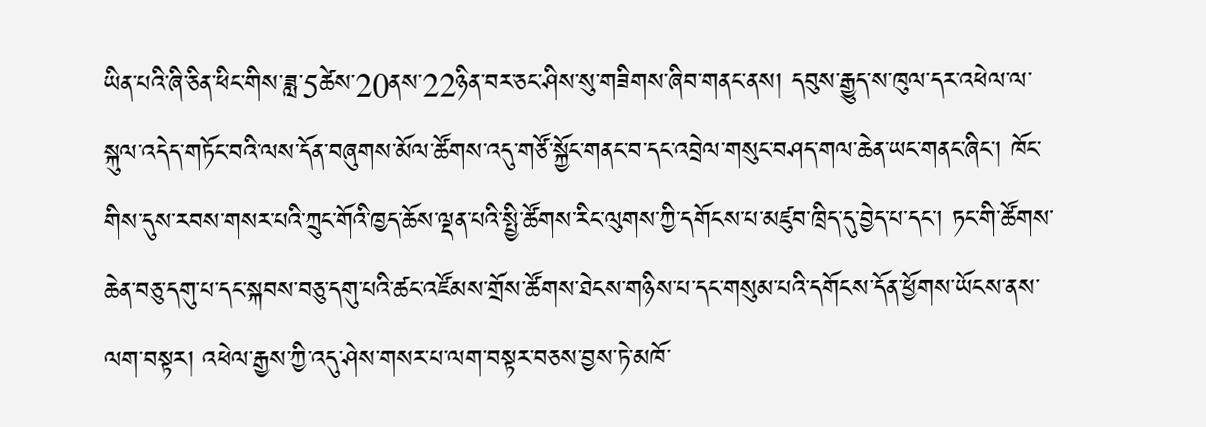ཡིན་པའི་ཞི་ཅིན་ཕིང་གིས་ཟླ་5ཚེས་20ནས་22ཉིན་བར་ཅང་ཤིས་སུ་གཟིགས་ཞིབ་གནང་ནས། དབུས་རྒྱུད་ས་ཁུལ་དར་འཕེལ་ལ་སྐུལ་འདེད་གཏོང་བའི་ལས་དོན་བཞུགས་མོལ་ཚོགས་འདུ་གཙོ་སྐྱོང་གནང་བ་དང་འབྲེལ་གསུང་བཤད་གལ་ཆེན་ཡང་གནང་ཞིང་། ཁོང་གིས་དུས་རབས་གསར་པའི་ཀྲུང་གོའི་ཁྱད་ཆོས་ལྡན་པའི་སྤྱི་ཚོགས་རིང་ལུགས་ཀྱི་དགོངས་པ་མཛུབ་ཁྲིད་དུ་བྱེད་པ་དང་། ཏང་གི་ཚོགས་ཆེན་བཅུ་དགུ་པ་དང་སྐབས་བཅུ་དགུ་པའི་ཚང་འཛོམས་གྲོས་ཚོགས་ཐེངས་གཉིས་པ་དང་གསུམ་པའི་དགོངས་དོན་ཕྱོགས་ཡོངས་ནས་ལག་བསྟར། འཕེལ་རྒྱས་ཀྱི་འདུ་ཤེས་གསར་པ་ལག་བསྟར་བཅས་བྱས་ཏེ་མཁོ་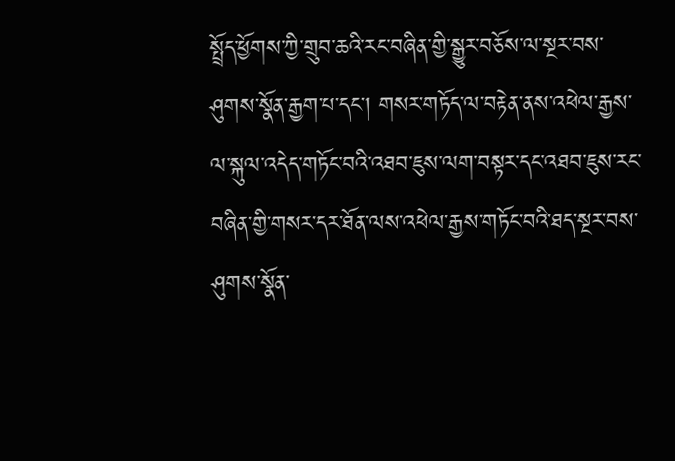སྤྲོད་ཕྱོགས་ཀྱི་གྲུབ་ཆའི་རང་བཞིན་གྱི་སྒྱུར་བཅོས་ལ་སྔར་བས་ཤུགས་སྣོན་རྒྱག་པ་དང་། གསར་གཏོད་ལ་བརྟེན་ནས་འཕེལ་རྒྱས་ལ་སྐུལ་འདེད་གཏོང་བའི་འཐབ་ཇུས་ལག་བསྟར་དང་འཐབ་ཇུས་རང་བཞིན་གྱི་གསར་དར་ཐོན་ལས་འཕེལ་རྒྱས་གཏོང་བའི་ཐད་སྔར་བས་ཤུགས་སྣོན་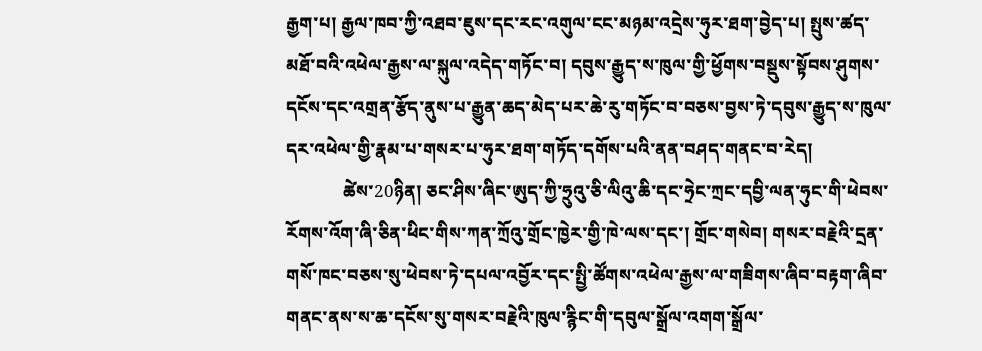རྒྱག་པ། རྒྱལ་ཁབ་ཀྱི་འཐབ་ཇུས་དང་རང་འགུལ་ངང་མཉམ་འདྲེས་ཧུར་ཐག་བྱེད་པ། སྤུས་ཚད་མཐོ་བའི་འཕེལ་རྒྱས་ལ་སྐུལ་འདེད་གཏོང་བ། དབུས་རྒྱུད་ས་ཁུལ་གྱི་ཕྱོགས་བསྡུས་སྟོབས་ཤུགས་དངོས་དང་འགྲན་རྩོད་ནུས་པ་རྒྱུན་ཆད་མེད་པར་ཆེ་རུ་གཏོང་བ་བཅས་བྱས་ཏེ་དབུས་རྒྱུད་ས་ཁུལ་དར་འཕེལ་གྱི་རྣམ་པ་གསར་པ་ཧུར་ཐག་གཏོད་དགོས་པའི་ནན་བཤད་གནང་བ་རེད།
             ཚེས་20ཉིན། ཅང་ཤིས་ཞིང་ཨུད་ཀྱི་ཧྲུའུ་ཅི་ལིའུ་ཆི་དང་ཧྲེང་ཀྲང་དབྱི་ལན་ཧུང་གི་ཕེབས་རོགས་འོག་ཞི་ཅིན་ཕིང་གིས་ཀན་ཀྲོའུ་གྲོང་ཁྱེར་གྱི་ཁེ་ལས་དང་། གྲོང་གསེབ། གསར་བརྗེའི་དྲན་གསོ་ཁང་བཅས་སུ་ཕེབས་ཏེ་དཔལ་འབྱོར་དང་སྤྱི་ཚོགས་འཕེལ་རྒྱས་ལ་གཟིགས་ཞིབ་བརྟག་ཞིབ་གནང་ནས་ས་ཆ་དངོས་སུ་གསར་བརྗེའི་ཁུལ་རྙིང་གི་དབུལ་སྒྲོལ་འགག་སྒྲོལ་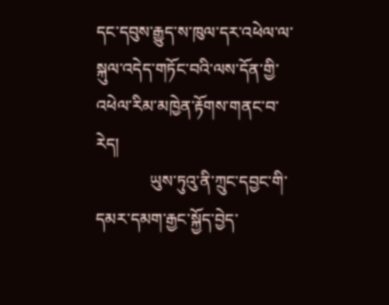དང་དབུས་རྒྱུད་ས་ཁུལ་དར་འཕེལ་ལ་སྐུལ་འདེད་གཏོང་བའི་ལས་དོན་གྱི་འཕེལ་རིམ་མཁྱེན་རྟོགས་གནང་བ་རེད།
             ཡུས་ཏུའུ་ནི་ཀྲུང་དབྱང་གི་དམར་དམག་རྒྱང་སྐྱོད་བྱེད་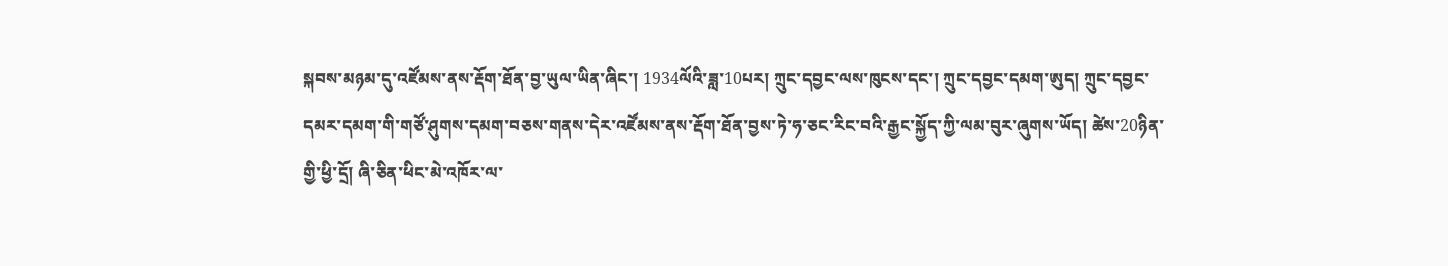སྐབས་མཉམ་དུ་འཛོམས་ནས་རྡོག་ཐོན་བྱ་ཡུལ་ཡིན་ཞིང་། 1934ལོའི་ཟླ་10པར། ཀྲུང་དབྱང་ལས་ཁུངས་དང་། ཀྲུང་དབྱང་དམག་ཨུད། ཀྲུང་དབྱང་དམར་དམག་གི་གཙོ་ཤུགས་དམག་བཅས་གནས་དེར་འཛོམས་ནས་རྡོག་ཐོན་བྱས་ཏེ་ཧ་ཅང་རིང་བའི་རྒྱང་སྐྱོད་ཀྱི་ལམ་བུར་ཞུགས་ཡོད། ཚེས་20ཉིན་གྱི་ཕྱི་དྲོ། ཞི་ཅིན་ཕིང་མེ་འཁོར་ལ་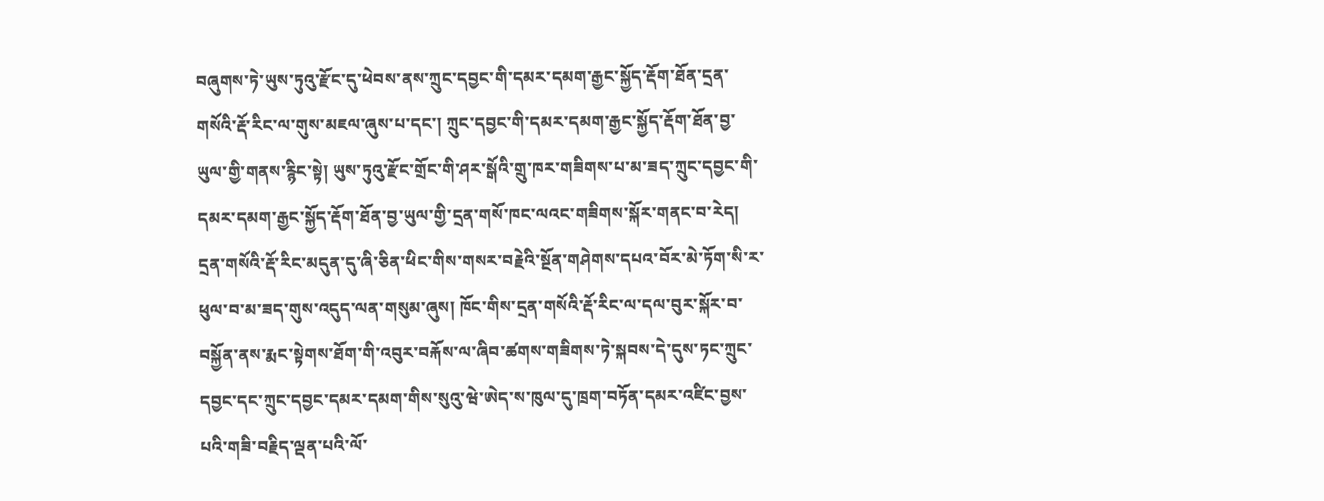བཞུགས་ཏེ་ཡུས་ཏུའུ་རྫོང་དུ་ཕེབས་ནས་ཀྲུང་དབྱང་གི་དམར་དམག་རྒྱང་སྐྱོད་རྡོག་ཐོན་དྲན་གསོའི་རྡོ་རིང་ལ་གུས་མཇལ་ཞུས་པ་དང་། ཀྲུང་དབྱང་གི་དམར་དམག་རྒྱང་སྐྱོད་རྡོག་ཐོན་བྱ་ཡུལ་གྱི་གནས་རྙིང་སྟེ། ཡུས་ཏུའུ་རྫོང་གྲོང་གི་ཤར་སྒོའི་གྲུ་ཁར་གཟིགས་པ་མ་ཟད་ཀྲུང་དབྱང་གི་དམར་དམག་རྒྱང་སྐྱོད་རྡོག་ཐོན་བྱ་ཡུལ་གྱི་དྲན་གསོ་ཁང་ལའང་གཟིགས་སྐོར་གནང་བ་རེད། དྲན་གསོའི་རྡོ་རིང་མདུན་དུ་ཞི་ཅིན་ཕིང་གིས་གསར་བརྗེའི་སྔོན་གཤེགས་དཔའ་བོར་མེ་ཏོག་སི་ར་ཕུལ་བ་མ་ཟད་གུས་འདུད་ལན་གསུམ་ཞུས། ཁོང་གིས་དྲན་གསོའི་རྡོ་རིང་ལ་དལ་བུར་སྐོར་བ་བསྐྱོན་ནས་རྨང་སྟེགས་ཐོག་གི་འབུར་བརྐོས་ལ་ཞིབ་ཚགས་གཟིགས་ཏེ་སྐབས་དེ་དུས་ཏང་ཀྲུང་དབྱང་དང་ཀྲུང་དབྱང་དམར་དམག་གིས་སུའུ་ཝེ་ཨེད་ས་ཁུལ་དུ་ཁྲག་བཏོན་དམར་འཛིང་བྱས་པའི་གཟི་བརྗིད་ལྡན་པའི་ལོ་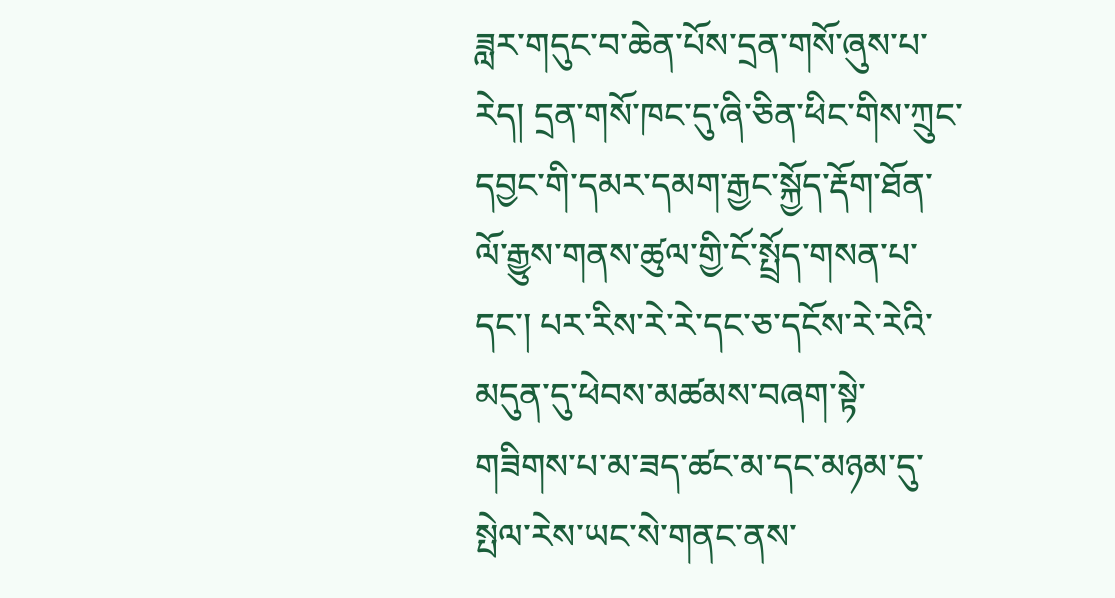ཟླར་གདུང་བ་ཆེན་པོས་དྲན་གསོ་ཞུས་པ་རེད། དྲན་གསོ་ཁང་དུ་ཞི་ཅིན་ཕིང་གིས་ཀྲུང་དབྱང་གི་དམར་དམག་རྒྱང་སྐྱོད་རྡོག་ཐོན་ལོ་རྒྱུས་གནས་ཚུལ་གྱི་ངོ་སྤྲོད་གསན་པ་དང་། པར་རིས་རེ་རེ་དང་ཅ་དངོས་རེ་རེའི་མདུན་དུ་ཕེབས་མཚམས་བཞག་སྟེ་གཟིགས་པ་མ་ཟད་ཚང་མ་དང་མཉམ་དུ་སྤེལ་རེས་ཡང་སེ་གནང་ནས་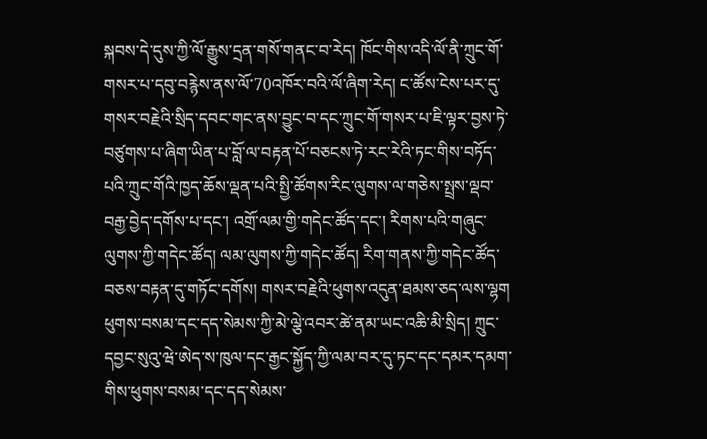སྐབས་དེ་དུས་ཀྱི་ལོ་རྒྱུས་དྲན་གསོ་གནང་བ་རེད། ཁོང་གིས་འདི་ལོ་ནི་ཀྲུང་གོ་གསར་པ་དབུ་བརྙེས་ནས་ལོ་70འཁོར་བའི་ལོ་ཞིག་རེད། ང་ཚོས་ངེས་པར་དུ་གསར་བརྗེའི་སྲིད་དབང་གང་ནས་བྱུང་བ་དང་ཀྲུང་གོ་གསར་པ་ཇི་ལྟར་བྱས་ཏེ་བཙུགས་པ་ཞིག་ཡིན་པ་བློ་ལ་བརྟན་པོ་བཅངས་ཏེ་རང་རེའི་ཏང་གིས་བཏོད་པའི་ཀྲུང་གོའི་ཁྱད་ཆོས་ལྡན་པའི་སྤྱི་ཚོགས་རིང་ལུགས་ལ་གཅེས་སྤྲས་ལྡབ་བརྒྱ་བྱེད་དགོས་པ་དང་། འགྲོ་ལམ་གྱི་གདེང་ཚོད་དང་། རིགས་པའི་གཞུང་ལུགས་ཀྱི་གདེང་ཚོད། ལམ་ལུགས་ཀྱི་གདེང་ཚོད། རིག་གནས་ཀྱི་གདེང་ཚོད་བཅས་བརྟན་དུ་གཏོང་དགོས། གསར་བརྗེའི་ཕུགས་འདུན་ཐམས་ཅད་ལས་ལྷག ཕུགས་བསམ་དང་དད་སེམས་ཀྱི་མེ་ལྕེ་འབར་ཚེ་ནམ་ཡང་འཆི་མི་སྲིད། ཀྲུང་དབྱང་སུའུ་ཝེ་ཨེད་ས་ཁུལ་དང་རྒྱང་སྐྱོད་ཀྱི་ལམ་བར་དུ་ཏང་དང་དམར་དམག་གིས་ཕུགས་བསམ་དང་དད་སེམས་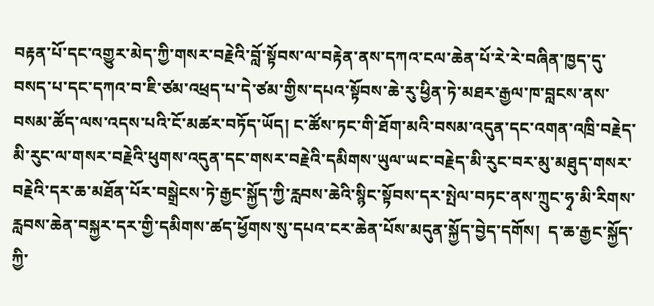བརྟན་པོ་དང་འགྱུར་མེད་ཀྱི་གསར་བརྗེའི་བློ་སྟོབས་ལ་བརྟེན་ནས་དཀའ་ངལ་ཆེན་པོ་རེ་རེ་བཞིན་ཁྱད་དུ་བསད་པ་དང་དཀའ་བ་ཇི་ཙམ་འཕྲད་པ་དེ་ཙམ་གྱིས་དཔའ་སྟོབས་ཆེ་རུ་ཕྱིན་ཏེ་མཐར་རྒྱལ་ཁ་བླངས་ནས་བསམ་ཚོད་ལས་འདས་པའི་ངོ་མཚར་བཏོད་ཡོད། ང་ཚོས་ཏང་གི་ཐོག་མའི་བསམ་འདུན་དང་འགན་འཁྲི་བརྗེད་མི་རུང་ལ་གསར་བརྗེའི་ཕུགས་འདུན་དང་གསར་བརྗེའི་དམིགས་ཡུལ་ཡང་བརྗེད་མི་རུང་བར་མུ་མཐུད་གསར་བརྗེའི་དར་ཆ་མཐོན་པོར་བསྒྲེངས་ཏེ་རྒྱང་སྐྱོད་ཀྱི་རླབས་ཆེའི་སྙིང་སྟོབས་དར་སྤེལ་བཏང་ནས་ཀྲུང་ཧྭ་མི་རིགས་རླབས་ཆེན་བསྐྱར་དར་གྱི་དམིགས་ཚད་ཕྱོགས་སུ་དཔའ་ངར་ཆེན་པོས་མདུན་སྐྱོད་བྱེད་དགོས།  ད་ཆ་རྒྱང་སྐྱོད་ཀྱི་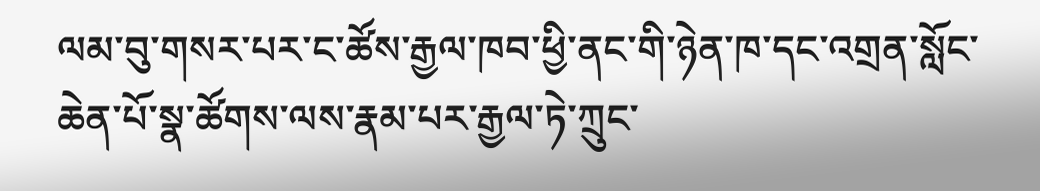ལམ་བུ་གསར་པར་ང་ཚོས་རྒྱལ་ཁབ་ཕྱི་ནང་གི་ཉེན་ཁ་དང་འགྲན་སློང་ཆེན་པོ་སྣ་ཚོགས་ལས་རྣམ་པར་རྒྱལ་ཏེ་ཀྲུང་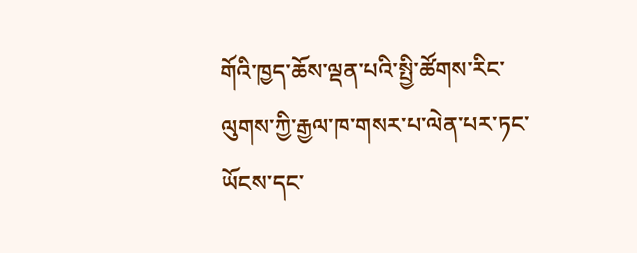གོའི་ཁྱད་ཆོས་ལྡན་པའི་སྤྱི་ཚོགས་རིང་ལུགས་ཀྱི་རྒྱལ་ཁ་གསར་པ་ལེན་པར་ཏང་ཡོངས་དང་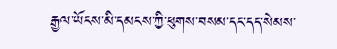རྒྱལ་ཡོངས་མི་དམངས་ཀྱི་ཕུགས་བསམ་དང་དད་སེམས་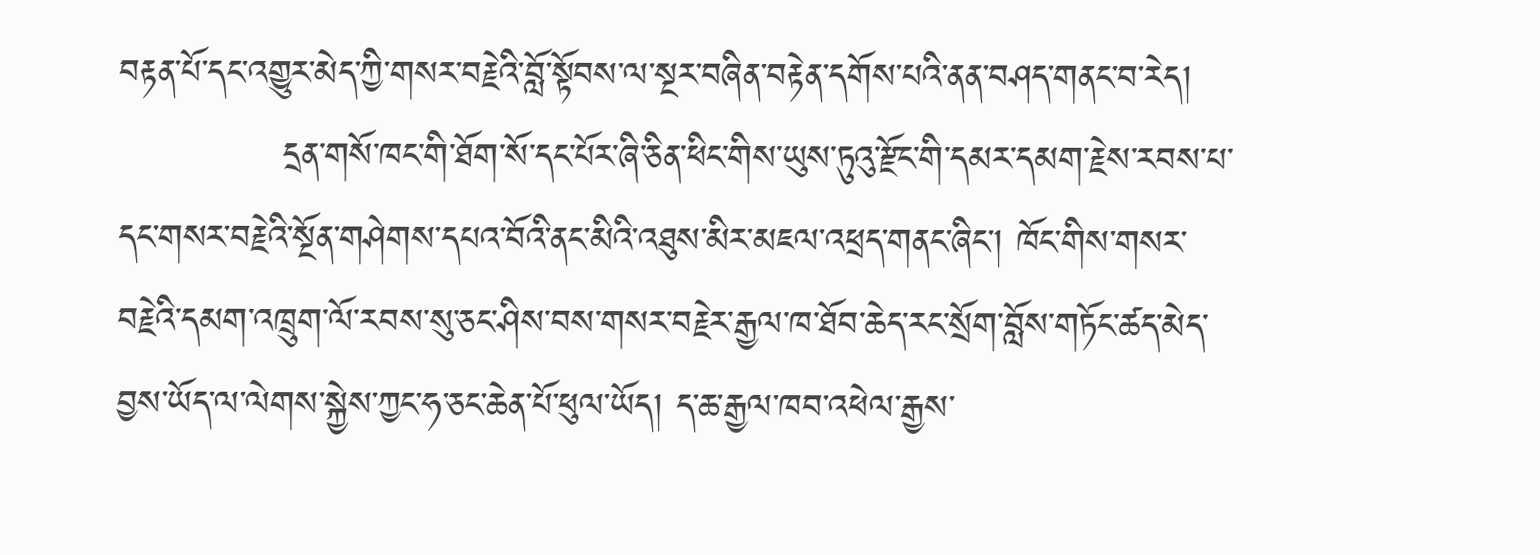བརྟན་པོ་དང་འགྱུར་མེད་ཀྱི་གསར་བརྗེའི་བློ་སྟོབས་ལ་སྔར་བཞིན་བརྟེན་དགོས་པའི་ནན་བཤད་གནང་བ་རེད།
             དྲན་གསོ་ཁང་གི་ཐོག་སོ་དང་པོར་ཞི་ཅིན་ཕིང་གིས་ཡུས་ཏུའུ་རྫོང་གི་དམར་དམག་རྗེས་རབས་པ་དང་གསར་བརྗེའི་སྔོན་གཤེགས་དཔའ་བོའི་ནང་མིའི་འཐུས་མིར་མཇལ་འཕྲད་གནང་ཞིང་། ཁོང་གིས་གསར་བརྗེའི་དམག་འཁྲུག་ལོ་རབས་སུ་ཅང་ཤིས་བས་གསར་བརྗེར་རྒྱལ་ཁ་ཐོབ་ཆེད་རང་སྲོག་བློས་གཏོང་ཚད་མེད་བྱས་ཡོད་ལ་ལེགས་སྐྱེས་ཀྱང་ཧ་ཅང་ཆེན་པོ་ཕུལ་ཡོད། ད་ཆ་རྒྱལ་ཁབ་འཕེལ་རྒྱས་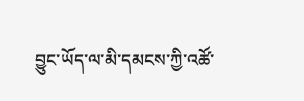བྱུང་ཡོད་ལ་མི་དམངས་ཀྱི་འཚོ་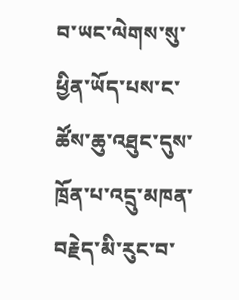བ་ཡང་ལེགས་སུ་ཕྱིན་ཡོད་པས་ང་ཚོས་ཆུ་འཐུང་དུས་ཁྲོན་པ་འདྲུ་མཁན་བརྗེད་མི་རུང་བ་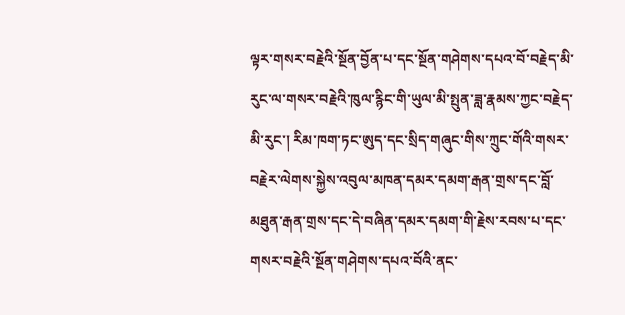ལྟར་གསར་བརྗེའི་སྔོན་བྱོན་པ་དང་སྔོན་གཤེགས་དཔའ་བོ་བརྗེད་མི་རུང་ལ་གསར་བརྗེའི་ཁུལ་རྙིང་གི་ཡུལ་མི་སྤུན་ཟླ་རྣམས་ཀྱང་བརྗེད་མི་རུང་། རིམ་ཁག་ཏང་ཨུད་དང་སྲིད་གཞུང་གིས་ཀྲུང་གོའི་གསར་བརྗེར་ལེགས་སྐྱེས་འབུལ་མཁན་དམར་དམག་རྒན་གྲས་དང་བློ་མཐུན་རྒན་གྲས་དང་དེ་བཞིན་དམར་དམག་གི་རྗེས་རབས་པ་དང་གསར་བརྗེའི་སྔོན་གཤེགས་དཔའ་བོའི་ནང་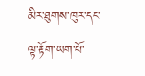མིར་ཐུགས་ཁུར་དང་ལྟ་རྟོག་ཡག་པོ་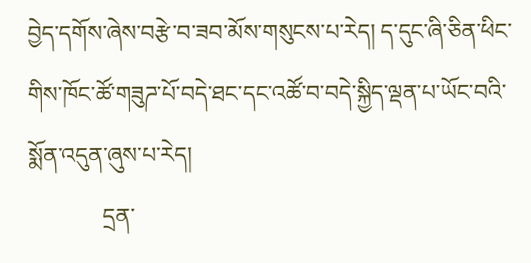བྱེད་དགོས་ཞེས་བརྩེ་བ་ཟབ་མོས་གསུངས་པ་རེད། ད་དུང་ཞི་ཅིན་ཕིང་གིས་ཁོང་ཚོ་གཟུཌ་པོ་བདེ་ཐང་དང་འཚོ་བ་བདེ་སྐྱིད་ལྡན་པ་ཡོང་བའི་སྨོན་འདུན་ཞུས་པ་རེད།
             དྲན་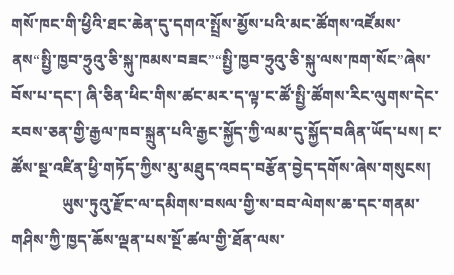གསོ་ཁང་གི་ཕྱིའི་ཐང་ཆེན་དུ་དགའ་སྤྲོས་མྱོས་པའི་མང་ཚོགས་འཛོམས་ནས“སྤྱི་ཁྱབ་ཧྲུའུ་ཅི་སྐུ་ཁམས་བཟང”“སྤྱི་ཁྱབ་ཧྲུའུ་ཅི་སྐུ་ལས་ཁག་སོང”ཞེས་བོས་པ་དང་། ཞི་ཅིན་ཕིང་གིས་ཚང་མར་ད་ལྟ་ང་ཚོ་སྤྱི་ཚོགས་རིང་ལུགས་དེང་རབས་ཅན་གྱི་རྒྱལ་ཁབ་སྐྲུན་པའི་རྒྱང་སྐྱོད་ཀྱི་ལམ་དུ་སྐྱོད་བཞིན་ཡོད་པས། ང་ཚོས་སྔ་འཛིན་ཕྱི་གཏོད་ཀྱིས་མུ་མཐུད་འབད་བརྩོན་བྱེད་དགོས་ཞེས་གསུངས།
             ཡུས་ཏུའུ་རྫོང་ལ་དམིགས་བསལ་གྱི་ས་བབ་ལེགས་ཆ་དང་གནམ་གཤིས་ཀྱི་ཁྱད་ཆོས་ལྡན་པས་སྔོ་ཚལ་གྱི་ཐོན་ལས་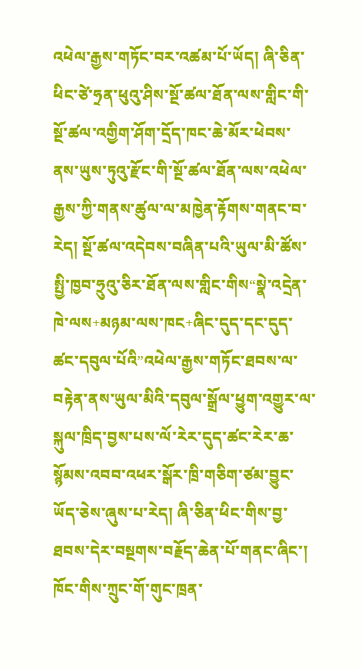འཕེལ་རྒྱས་གཏོང་བར་འཚམ་པོ་ཡོད། ཞི་ཅིན་ཕིང་ཙེ་ཧྲན་ཕུའུ་ཤིས་སྔོ་ཚལ་ཐོན་ལས་གླིང་གི་སྔོ་ཚལ་འགྱིག་ཤོག་དྲོད་ཁང་ཆེ་མོར་ཕེབས་ནས་ཡུས་ཏུའུ་རྫོང་གི་སྔོ་ཚལ་ཐོན་ལས་འཕེལ་རྒྱས་ཀྱི་གནས་ཚུལ་ལ་མཁྱེན་རྟོགས་གནང་བ་རེད། སྔོ་ཚལ་འདེབས་བཞིན་པའི་ཡུལ་མི་ཚོས་སྤྱི་ཁྱབ་ཧྲུའུ་ཅིར་ཐོན་ལས་གླིང་གིས“སྣེ་འདྲེན་ཁེ་ལས+མཉམ་ལས་ཁང+ཞིང་དུད་དང་དུད་ཚང་དབུལ་པོའི”འཕེལ་རྒྱས་གཏོང་ཐབས་ལ་བརྟེན་ནས་ཡུལ་མིའི་དབུལ་སྒྲོལ་ཕྱུག་འགྱུར་ལ་སྐུལ་ཁྲིད་བྱས་པས་ལོ་རེར་དུད་ཚང་རེར་ཆ་སྙོམས་འབབ་འཕར་སྒོར་ཁྲི་གཅིག་ཙམ་བྱུང་ཡོད་ཅེས་ཞུས་པ་རེད། ཞི་ཅིན་ཕིང་གིས་བྱ་ཐབས་དེར་བསྔགས་བརྗོད་ཆེན་པོ་གནང་ཞིང་། ཁོང་གིས་ཀྲུང་གོ་གུང་ཁྲན་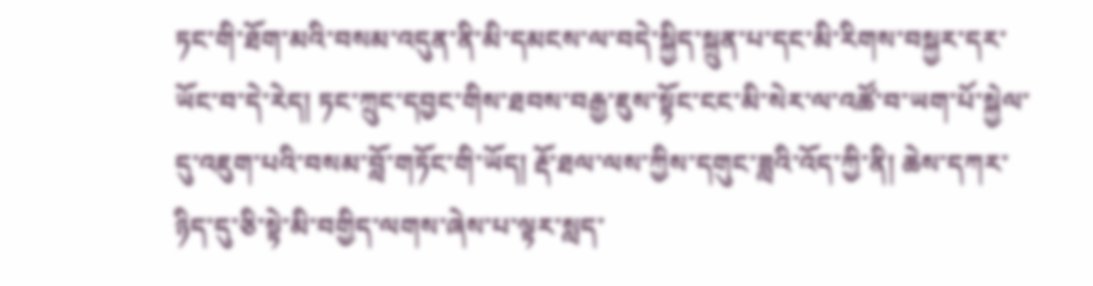ཏང་གི་ཐོག་མའི་བསམ་འདུན་ནི་མི་དམངས་ལ་བདེ་སྐྱིད་སྐྲུན་པ་དང་མི་རིགས་བསྐྱར་དར་ཡོང་བ་དེ་རེད། ཏང་ཀྲུང་དབྱང་གིས་ཐབས་བརྒྱ་ཇུས་སྟོང་ངང་མི་སེར་ལ་འཚོ་བ་ཡག་པོ་སྐྱེལ་དུ་འཇུག་པའི་བསམ་བློ་གཏོང་གི་ཡོད། རྡོ་ཐལ་ལས་ཀྱིས་དགུང་ཟླའི་འོད་ཀྱི་ནི། ཆེས་དཀར་ཉིད་དུ་ཅི་སྟེ་མི་བགྱིད་ལགས་ཞེས་པ་ལྟར་སླད་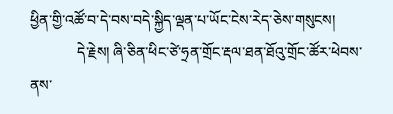ཕྱིན་གྱི་འཚོ་བ་དེ་བས་བདེ་སྐྱིད་ལྡན་པ་ཡོང་ངེས་རེད་ཅེས་གསུངས།
             དེ་རྗེས། ཞི་ཅིན་ཕིང་ཙེ་ཧྲན་གྲོང་རྡལ་ཐན་ཐོའུ་གྲོང་ཚོར་ཕེབས་ནས་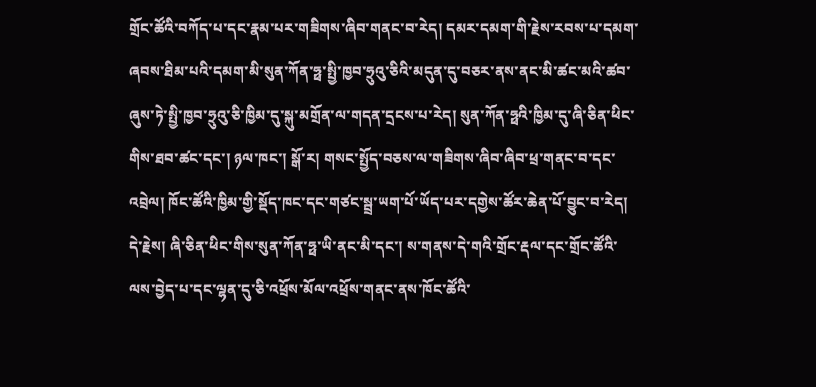གྲོང་ཚོའི་བཀོད་པ་དང་རྣམ་པར་གཟིགས་ཞིབ་གནང་བ་རེད། དམར་དམག་གི་རྗེས་རབས་པ་དམག་ཞབས་ཐིམ་པའི་དམག་མི་སུན་ཀོན་ཧྥ་སྤྱི་ཁྱབ་ཧྲུའུ་ཅིའི་མདུན་དུ་བཅར་ནས་ནང་མི་ཚང་མའི་ཚབ་ཞུས་ཏེ་སྤྱི་ཁྱབ་ཧྲུའུ་ཅི་ཁྱིམ་དུ་སྐུ་མགྲོན་ལ་གདན་དྲངས་པ་རེད། སུན་ཀོན་ཧྥའི་ཁྱིམ་དུ་ཞི་ཅིན་ཕིང་གིས་ཐབ་ཚང་དང་། ཉལ་ཁང་། སྒོ་ར། གསང་སྤྱོད་བཅས་ལ་གཟིགས་ཞིབ་ཞིབ་ཕྲ་གནང་བ་དང་འབྲེལ། ཁོང་ཚོའི་ཁྱིམ་གྱི་སྡོད་ཁང་དང་གཙང་སྦྲ་ཡག་པོ་ཡོད་པར་དགྱེས་ཚོར་ཆེན་པོ་བྱུང་བ་རེད། དེ་རྗེས། ཞི་ཅིན་ཕིང་གིས་སུན་ཀོན་ཧྥ་ཡི་ནང་མི་དང་། ས་གནས་དེ་གའི་གྲོང་རྡལ་དང་གྲོང་ཚོའི་ལས་བྱེད་པ་དང་ལྷན་དུ་ཅི་འཕྲོས་མོལ་འཕྲོས་གནང་ནས་ཁོང་ཚོའི་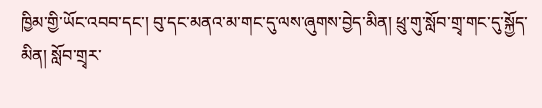ཁྱིམ་གྱི་ཡོང་འབབ་དང་། བུ་དང་མནའ་མ་གང་དུ་ལས་ཞུགས་བྱེད་མིན། ཕྲུ་གུ་སློབ་གྲྭ་གང་དུ་སྐྱོད་མིན། སློབ་གྲྭར་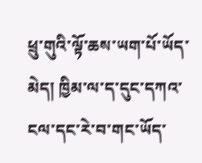ཕྲུ་གུའི་ལྟོ་ཆས་ཡག་པོ་ཡོད་མེད། ཁྱིམ་ལ་ད་དུང་དཀའ་ངལ་དང་རེ་བ་གང་ཡོད་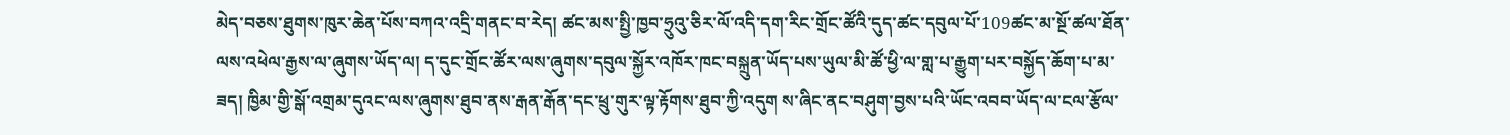མེད་བཅས་ཐུགས་ཁུར་ཆེན་པོས་བཀའ་འདྲི་གནང་བ་རེད། ཚང་མས་སྤྱི་ཁྱབ་ཧྲུའུ་ཅིར་ལོ་འདི་དག་རིང་གྲོང་ཚོའི་དུད་ཚང་དབུལ་པོ་109ཚང་མ་སྔོ་ཚལ་ཐོན་ལས་འཕེལ་རྒྱས་ལ་ཞུགས་ཡོད་ལ། ད་དུང་གྲོང་ཚོར་ལས་ཞུགས་དབུལ་སྐྱོར་འཁོར་ཁང་བསྐྲུན་ཡོད་པས་ཡུལ་མི་ཚོ་ཕྱི་ལ་གླ་པ་རྒྱུག་པར་བསྐྱོད་ཆོག་པ་མ་ཟད། ཁྱིམ་གྱི་སྒོ་འགྲམ་དུའང་ལས་ཞུགས་ཐུབ་ནས་རྒན་རྒོན་དང་ཕྲུ་གུར་ལྟ་རྟོགས་ཐུབ་ཀྱི་འདུག ས་ཞིང་ནང་བཤུག་བྱས་པའི་ཡོང་འབབ་ཡོད་ལ་ངལ་རྩོལ་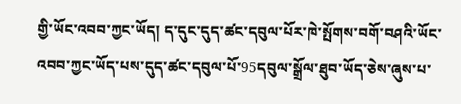གྱི་ཡོང་འབབ་ཀྱང་ཡོད། ད་དུང་དུད་ཚང་དབུལ་པོར་ཁེ་སྤོགས་བགོ་བཤའི་ཡོང་འབབ་ཀྱང་ཡོད་པས་དུད་ཚང་དབུལ་པོ་95དབུལ་སྒྲོལ་ཐུབ་ཡོད་ཅེས་ཞུས་པ་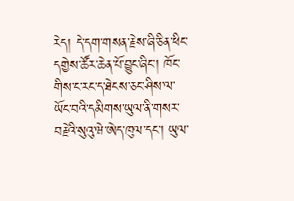རེད། དེ་དག་གསན་རྗེས་ཞི་ཅིན་ཕིང་དགྱེས་ཚོར་ཆེན་པོ་བྱུང་ཞིང་། ཁོང་གིས་ང་རང་ད་ཐེངས་ཅང་ཤིས་ལ་ཡོང་བའི་དམིགས་ཡུལ་ནི་གསར་བརྗེའི་སུའུ་ཝེ་ཨེད་ཁུལ་དང་། ཡུལ་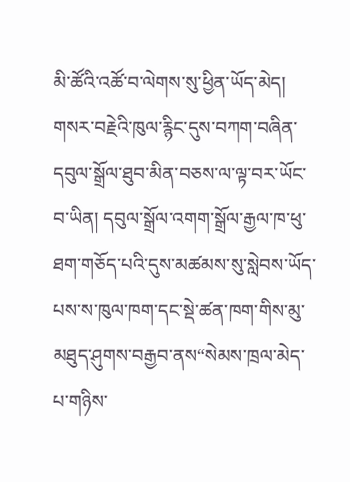མི་ཚོའི་འཚོ་བ་ལེགས་སུ་ཕྱིན་ཡོད་མེད། གསར་བརྗེའི་ཁུལ་རྙིང་དུས་བཀག་བཞིན་དབུལ་སྒྲོལ་ཐུབ་མིན་བཅས་ལ་ལྟ་བར་ཡོང་བ་ཡིན། དབུལ་སྒྲོལ་འགག་སྒྲོལ་རྒྱལ་ཁ་ཕུ་ཐག་གཅོད་པའི་དུས་མཚམས་སུ་སླེབས་ཡོད་པས་ས་ཁུལ་ཁག་དང་སྡེ་ཚན་ཁག་གིས་མུ་མཐུད་ཤུགས་བརྒྱབ་ནས“སེམས་ཁྲལ་མེད་པ་གཉིས་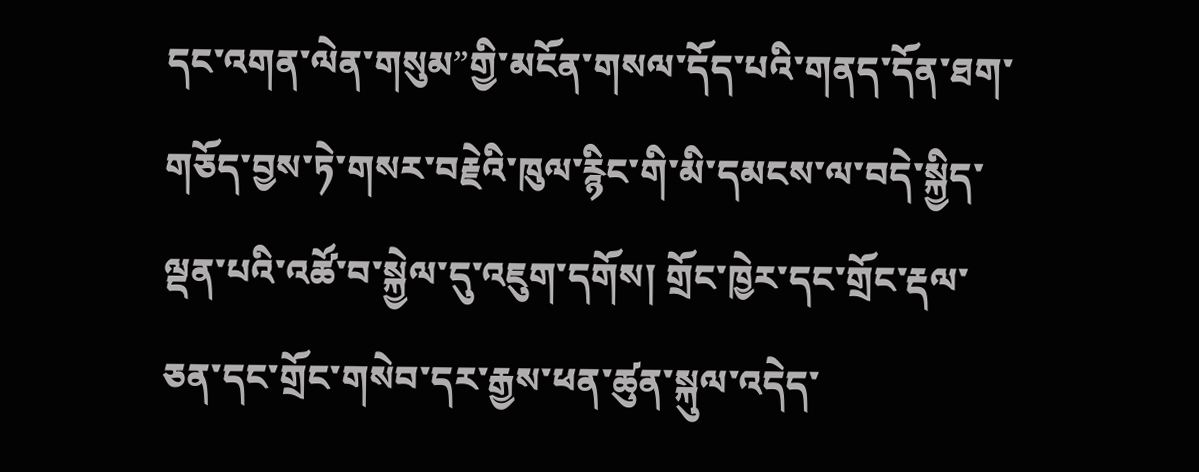དང་འགན་ལེན་གསུམ”གྱི་མངོན་གསལ་དོད་པའི་གནད་དོན་ཐག་གཅོད་བྱས་ཏེ་གསར་བརྗེའི་ཁུལ་རྙིང་གི་མི་དམངས་ལ་བདེ་སྐྱིད་ལྡན་པའི་འཚོ་བ་སྐྱེལ་དུ་འཇུག་དགོས། གྲོང་ཁྱེར་དང་གྲོང་རྡལ་ཅན་དང་གྲོང་གསེབ་དར་རྒྱས་ཕན་ཚུན་སྐུལ་འདེད་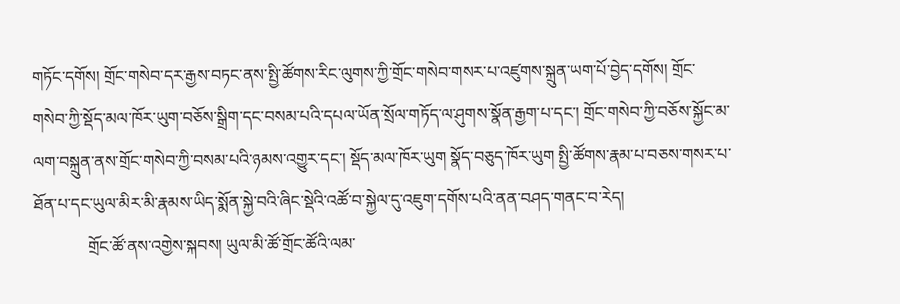གཏོང་དགོས། གྲོང་གསེབ་དར་རྒྱས་བཏང་ནས་སྤྱི་ཚོགས་རིང་ལུགས་ཀྱི་གྲོང་གསེབ་གསར་པ་འཛུགས་སྐྲུན་ཡག་པོ་བྱེད་དགོས། གྲོང་གསེབ་ཀྱི་སྡོད་མལ་ཁོར་ཡུག་བཅོས་སྒྲིག་དང་བསམ་པའི་དཔལ་ཡོན་སྲོལ་གཏོད་ལ་ཤུགས་སྣོན་རྒྱག་པ་དང་། གྲོང་གསེབ་ཀྱི་བཅོས་སྐྱོང་མ་ལག་བསྐྲུན་ནས་གྲོང་གསེབ་ཀྱི་བསམ་པའི་ཉམས་འགྱུར་དང་། སྡོད་མལ་ཁོར་ཡུག སྣོད་བཅུད་ཁོར་ཡུག སྤྱི་ཚོགས་རྣམ་པ་བཅས་གསར་པ་ཐོན་པ་དང་ཡུལ་མིར་མི་རྣམས་ཡིད་སྨོན་སྐྱེ་བའི་ཞིང་སྡེའི་འཚོ་བ་སྐྱེལ་དུ་འཇུག་དགོས་པའི་ནན་བཤད་གནང་བ་རེད།
             གྲོང་ཚོ་ནས་འགྱེས་སྐབས། ཡུལ་མི་ཚོ་གྲོང་ཚོའི་ལམ་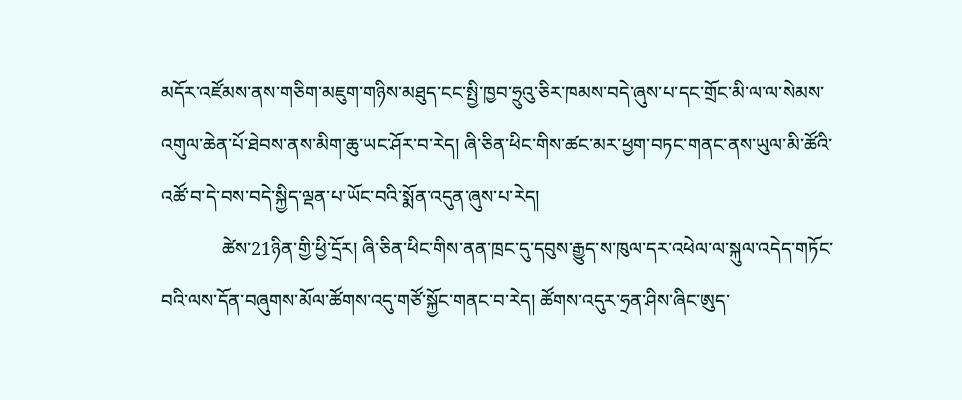མདོར་འཛོམས་ནས་གཅིག་མཇུག་གཉིས་མཐུད་ངང་སྤྱི་ཁྱབ་ཧྲུའུ་ཅིར་ཁམས་བདེ་ཞུས་པ་དང་གྲོང་མི་ལ་ལ་སེམས་འགུལ་ཆེན་པོ་ཐེབས་ནས་མིག་ཆུ་ཡང་ཤོར་བ་རེད། ཞི་ཅིན་ཕིང་གིས་ཚང་མར་ཕྱག་བཏང་གནང་ནས་ཡུལ་མི་ཚོའི་འཚོ་བ་དེ་བས་བདེ་སྐྱིད་ལྡན་པ་ཡོང་བའི་སྨོན་འདུན་ཞུས་པ་རེད།
             ཚེས་21ཉིན་གྱི་ཕྱི་དྲོར། ཞི་ཅིན་ཕིང་གིས་ནན་ཁྲང་དུ་དབུས་རྒྱུད་ས་ཁུལ་དར་འཕེལ་ལ་སྐུལ་འདེད་གཏོང་བའི་ལས་དོན་བཞུགས་མོལ་ཚོགས་འདུ་གཙོ་སྐྱོང་གནང་བ་རེད། ཚོགས་འདུར་ཧྲན་ཤིས་ཞིང་ཨུད་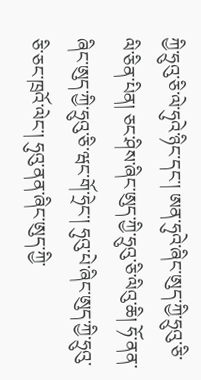ཀྱི་ཧྲུའུ་ཅི་ལེ་ཧུའེ་ཉིང་དང་། ཨན་ཧུའེ་ཞིང་ཨུད་ཀྱི་ཧྲུའུ་ཅི་ལི་ཅིན་པིན། ཅང་ཤིས་ཞིང་ཨུད་ཀྱི་ཧྲུའུ་ཅི་ལིའུ་ཆི། ཧོ་ནན་ཞིང་ཨུད་ཀྱི་ཧྲུའུ་ཅི་ཝང་གོ་ཧྲེང་། ཧུའུ་པེ་ཞིང་ཨུད་ཀྱི་ཧྲུའུ་ཅི་ཅང་ཁྲའོ་ལེང་། ཧུའུ་ནན་ཞིང་ཨུད་ཀྱི་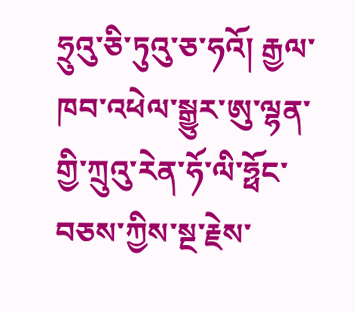ཧྲུའུ་ཅི་ཏུའུ་ཅ་ཧའོ། རྒྱལ་ཁབ་འཕེལ་སྒྱུར་ཨུ་ལྷན་གྱི་ཀྲུའུ་རེན་ཧོ་ལི་ཧྥོང་བཅས་ཀྱིས་སྔ་རྗེས་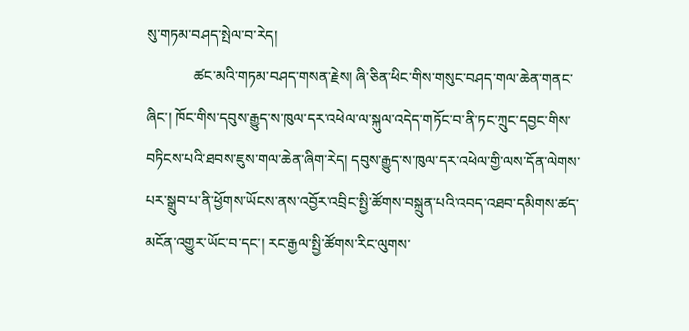སུ་གཏམ་བཤད་སྤེལ་བ་རེད།
             ཚང་མའི་གཏམ་བཤད་གསན་རྗེས། ཞི་ཅིན་ཕིང་གིས་གསུང་བཤད་གལ་ཆེན་གནང་ཞིང་། ཁོང་གིས་དབུས་རྒྱུད་ས་ཁུལ་དར་འཕེལ་ལ་སྐུལ་འདེད་གཏོང་བ་ནི་ཏང་ཀྲུང་དབྱང་གིས་བཏིངས་པའི་ཐབས་ཇུས་གལ་ཆེན་ཞིག་རེད། དབུས་རྒྱུད་ས་ཁུལ་དར་འཕེལ་གྱི་ལས་དོན་ལེགས་པར་སྒྲུབ་པ་ནི་ཕྱོགས་ཡོངས་ནས་འབྱོར་འབྲིང་སྤྱི་ཚོགས་བསྐྲུན་པའི་འབད་འཐབ་དམིགས་ཚད་མངོན་འགྱུར་ཡོང་བ་དང་། རང་རྒྱལ་སྤྱི་ཚོགས་རིང་ལུགས་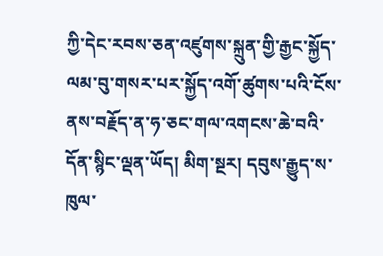ཀྱི་དེང་རབས་ཅན་འཛུགས་སྐྲུན་གྱི་རྒྱང་སྐྱོད་ལམ་བུ་གསར་པར་སྐྱོད་འགོ་ཚུགས་པའི་ངོས་ནས་བརྗོད་ན་ཧ་ཅང་གལ་འགངས་ཆེ་བའི་དོན་སྙིང་ལྡན་ཡོད། མིག་སྔར། དབུས་རྒྱུད་ས་ཁུལ་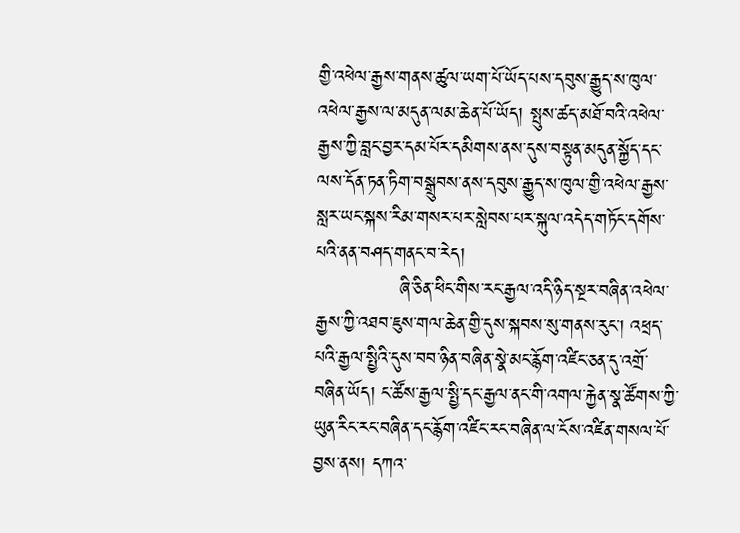གྱི་འཕེལ་རྒྱས་གནས་ཚུལ་ཡག་པོ་ཡོད་པས་དབུས་རྒྱུད་ས་ཁུལ་འཕེལ་རྒྱས་ལ་མདུན་ལམ་ཆེན་པོ་ཡོད། སྤུས་ཚད་མཐོ་བའི་འཕེལ་རྒྱས་ཀྱི་བླང་བྱར་དམ་པོར་དམིགས་ནས་དུས་བསྟུན་མདུན་སྐྱོད་དང་ལས་དོན་ཏན་ཏིག་བསྒྲུབས་ནས་དབུས་རྒྱུད་ས་ཁུལ་གྱི་འཕེལ་རྒྱས་སླར་ཡང་སྐས་རིམ་གསར་པར་སླེབས་པར་སྐུལ་འདེད་གཏོང་དགོས་པའི་ནན་བཤད་གནང་བ་རེད།
             ཞི་ཅིན་ཕིང་གིས་རང་རྒྱལ་འདི་ཉིད་སྔར་བཞིན་འཕེལ་རྒྱས་ཀྱི་འཐབ་ཇུས་གལ་ཆེན་གྱི་དུས་སྐབས་སུ་གནས་རུང་། འཕྲད་པའི་རྒྱལ་སྤྱིའི་དུས་བབ་ཉིན་བཞིན་སྣེ་མང་རྙོག་འཛིང་ཅན་དུ་འགྲོ་བཞིན་ཡོད། ང་ཚོས་རྒྱལ་སྤྱི་དང་རྒྱལ་ནང་གི་འགལ་རྐྱེན་སྣ་ཚོགས་ཀྱི་ཡུན་རིང་རང་བཞིན་དང་རྙོག་འཛིང་རང་བཞིན་ལ་ངོས་འཛིན་གསལ་པོ་བྱས་ནས། དཀའ་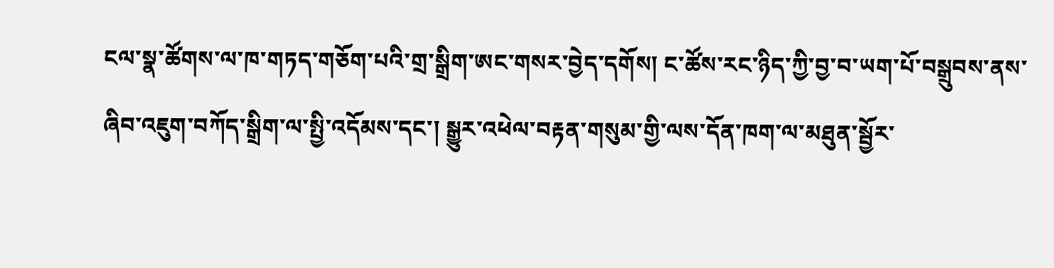ངལ་སྣ་ཚོགས་ལ་ཁ་གཏད་གཅོག་པའི་གྲ་སྒྲིག་ཨང་གསར་བྱེད་དགོས། ང་ཚོས་རང་ཉིད་ཀྱི་བྱ་བ་ཡག་པོ་བསྒྲུབས་ནས་ཞིབ་འཇུག་བཀོད་སྒྲིག་ལ་སྤྱི་འདོམས་དང་། སྒྱུར་འཕེལ་བརྟན་གསུམ་གྱི་ལས་དོན་ཁག་ལ་མཐུན་སྦྱོར་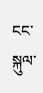ངང་སྐུལ་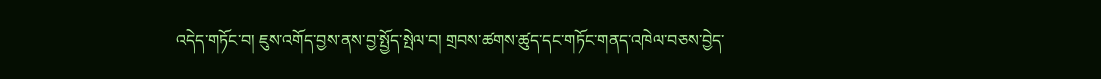འདེད་གཏོང་བ། ཇུས་འགོད་བྱས་ནས་བྱ་སྤྱོད་སྤེལ་བ། གྲབས་ཚགས་ཚུད་དང་གཏོང་གནད་འཁེལ་བཅས་བྱེད་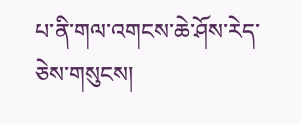པ་ནི་གལ་འགངས་ཆེ་ཤོས་རེད་ཅེས་གསུངས།